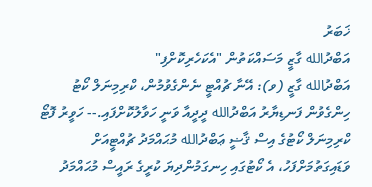ޚަބަރު
އަބްދުالله ގާޒީ މަސައްކަތުން "އެކަހެރިކޮށްފި"
އަބްދުالله ގާޒީ (ވ): އޭނާ ޗުއްޓީ ނެންގެވުމުން، ކްރިމިނަލް ކޯޓު ހިންގެވުން ފަނޑިޔާރު އަބްދުالله ދީދީއާ ވަނީ ހަވާލުކޮށްފައި.-- ހަވީރު ފޮޓޯ
ކްރިމިނަލް ކޯޓުގެ އިސް ޤާޟީ ޢަބްދުالله މުޙައްމަދު ޗުއްޓީއަށް ވަޑައިގަތުމަށްފަހު، އެ ކޯޓުގައި ހިނގަމުންދިޔަ ކުރީގެ ރައީސް މުޙައްމަދު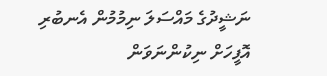ނަޝީދުގެ މައްސަލަ ނިމުމުން އެނބުރި އޮފީހަށް ނިކުންނަވަން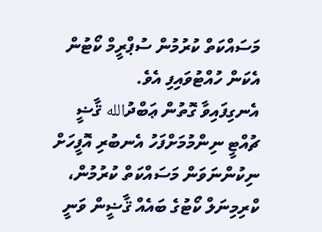މަސައްކަތް ކުރުމުން ސުޕްރީމް ކޯޓުން އެކަން ހުއްޓުވައިފި އެވެ.
އެނގިފައިވާ ގޮތުން ޢަބްދުالله ޤާޟީ ޗުއްޓީ ނިންމުމަށްފަހު އެނބުރި އޮފީހަށް ނިކުންނަވަން މަސައްކަތް ކުރުމުން، ކްރިމިނަލް ކޯޓުގެ ބައެއް ޤާޟީން ވަނީ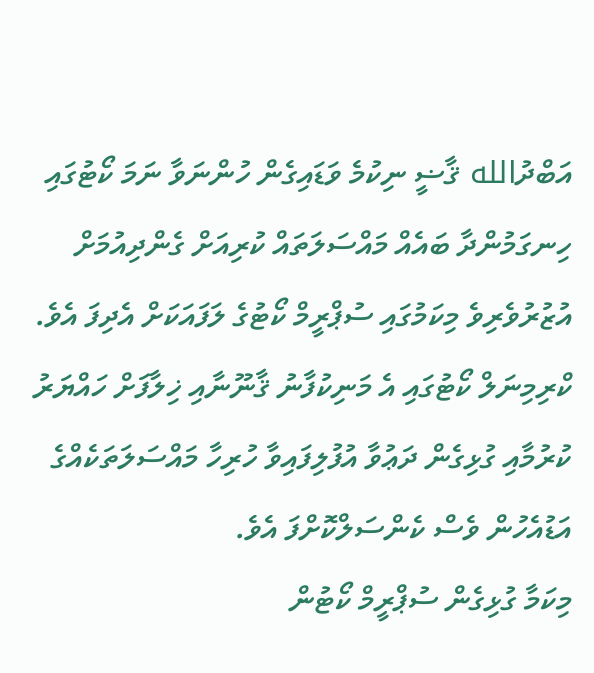އަބްދުالله ޤާޟީ ނިކުމެ ވަޑައިގެން ހުންނަވާ ނަމަ ކޯޓުގައި ހިނގަމުންދާ ބައެއް މައްސަލަތައް ކުރިއަށް ގެންދިއުމަށް އުޒުރުވެރިވެ މިކަމުގައި ސުޕްރީމް ކޯޓުގެ ލަފައަކަށް އެދިފަ އެވެ.
ކްރިމިނަލް ކޯޓުގައި އެ މަނިކުފާނު ޤާނޫނާއި ޚިލާފަށް ހައްޔަރު ކުރުމާއި ގުޅިގެން ދަޢުވާ އުފުލިފައިވާ ހުރިހާ މައްސަލަތަކެއްގެ އަޑުއެހުން ވެސް ކެންސަލްކޮށްފަ އެވެ.
މިކަމާ ގުޅިގެން ސުޕްރީމް ކޯޓުން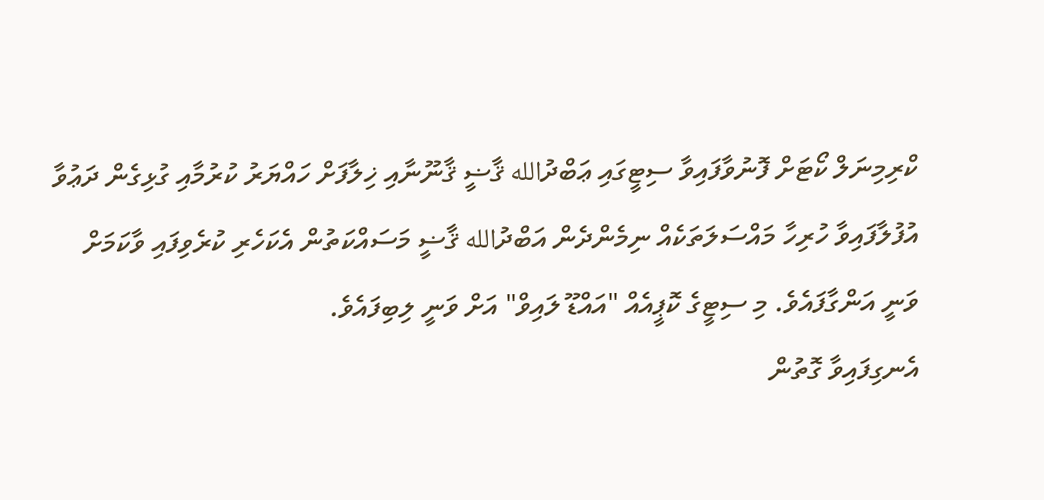ކްރިމިނަލް ކޯޓަށް ފޮނުވާފައިވާ ސިޓީގައި ޢަބްދުالله ޤާޟީ ޤާނޫނާއި ޚިލާފަށް ހައްޔަރު ކުރުމާއި ގުޅިގެން ދަޢުވާ އުފުލާފައިވާ ހުރިހާ މައްސަލަތަކެއް ނިމެންދެން އަބްދުالله ޤާޟީ މަސައްކަތުން އެކަހެރި ކުރެވިފައި ވާކަމަށް ވަނީ އަންގާފައެވެ. މި ސިޓީގެ ކޮޕީއެއް "އައްޑޫ ލައިވް" އަށް ވަނީ ލިބިފައެވެ.
އެނގިފައިވާ ގޮތުން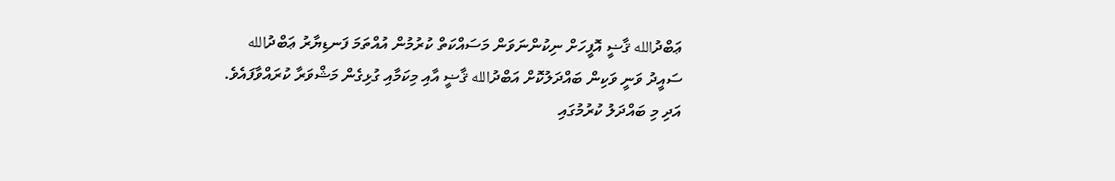ޢަބްދުالله ޤާޟީ އޮފީހަށް ނިކުންނަވަން މަސައްކަތް ކުރުމުން އުއްތަމަ ފަނޑިޔާރު ޢަބްދުالله ސައީދު ވަނީ ވަކިން ބައްދަލުކޮށް އަބްދުالله ޤާޟީ އާއި މިކަމާއި ގުޅިގެން މަޝްވަރާ ކުރައްވާފައެވެ. އަދި މި ބައްދަލު ކުރުމުގައި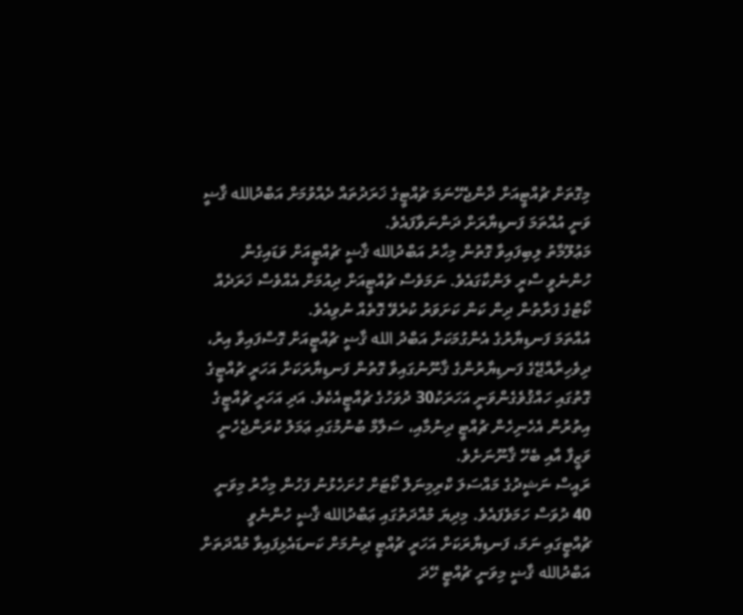މިގޮތަށް ޗުއްޓީއަށް ދާންޖެހޭނަމަ ޗުއްޓީގެ ޚަރަދުތައް ދެއްވުމަށް އަބްދުالله ޤާޟީ ވަނީ އުއްތަމަ ފަނޑިޔާރަށް ދަންނަވާފައެވެ.
މަޢުލޫމާތު ލިބިފައިވާ ގޮތުން މިހާރު އަބްދުالله ޤާޟީ ޗުއްޓީއަށް ވަޑައިގެން ހުންނެވީ ސްރީ ލަންކާގައެވެ. ނަމަވެސް ޗުއްޓީއަށް ދިއުމަށް އެއްވެސް ޚަރަދެއް ކޯޓުގެ ފަރާތުން ދިން ކަން ކަށަވަރު ކުރެވޭ ގޮތެއް ނުވިއެވެ.
އުއްތަމަ ފަނޑިޔާރުގެ އެންގުމަކަށް އަބްދު الله ޤާޟީ ޗުއްޓީއަށް ގޮސްފައިވާ އިރު، ދިވެހިރާއްޖޭގެ ފަނޑިޔާރުންގެ ޤާނޫނުގައިވާ ގޮތުން ފަނޑިޔާރަކަށް އަހަރީ ޗުއްޓީގެ ގޮތުގައި ހައްޤުވެގެންވަނީ އަހަރަކު30 ދުވަހުގެ ޗުއްޓީއެކެވެ. އަދި އަހަރީ ޗުއްޓީގެ އިތުރުން އެހެނިހެން ޗުއްޓީ ދިނުމާއި، ސަލާމް ބުނުމުގައި ޢަމަލު ކުރަންޖެހެނީ ވަޒީފާ އާއި ބެހޭ ޤާނޫނަށެވެ.
ރައީސް ނަޝީދުގެ މައްސަލަ ކްރިމިނަލް ކޯޓަށް ހުށަހެޅުނު ފަހުން މިހާރު މިވަނީ 40 ދުވަސް ހަމަވެފައެވެ. މިދިޔަ މުއްދަތުގައި ޢަބްދުالله ޤާޟީ ހުންނެވީ ޗުއްޓީގައި ނަމަ، ފަނޑިޔާރަކަށް އަހަރީ ޗުއްޓީ ދިނުމަށް ކަނޑައެޅިފައިވާ މުއްދަތަށް އަބްދުالله ޤާޟީ މިވަނީ ޗުއްޓީ ހޭދަ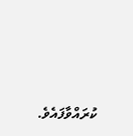ކުރައްވާފައެވެ.